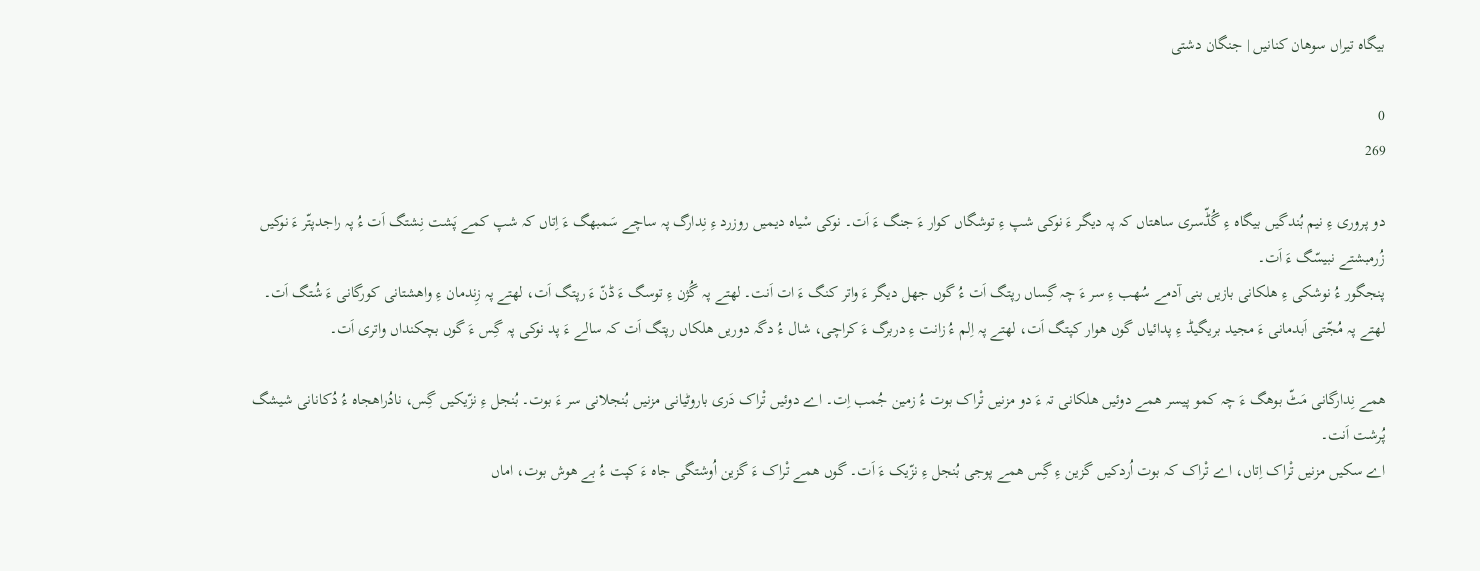بیگاہ تیراں سوھان کنانیں | جنگان دشتی

0
269

دو پروری ءِ نیم بُندگیں بیگاہ ءِ گُڈّسری ساھتاں کہ پہ دیگر ءَ نوکی شپ ءِ توشگاں کوار ءَ جنگ ءَ اَت۔ نوکی سْیاہ دیمیں روزرد ءِ نِدارگ پہ ساچے سَمبھگ ءَ اِتاں کہ شپ کمے پَشت نِشتگ اَت ءُ پہ راجدپتّر ءَ نوکیں زُرمبشتے نبیسّگ ءَ اَت۔
پنجگور ءُ نوشکی ءِ ھلکانی بازیں بنی آدمے سُھب ءِ سر ءَ چہ گِساں رپتگ اَت ءُ گوں جھل دیگر ءَ واتر کنگ ءَ ات اَنت۔ لھتے پہ گُژن ءِ توسگ ءَ ڈنّ ءَ رپتگ اَت، لھتے پہ زِندمان ءِ واھشتانی کورگانی ءَ شُتگ اَت۔ لھتے پہ مُجّتی اَبدمانی ءَ مجید بریگیڈ ءِ پدائیاں گوں ھوار کپتگ اَت، لھتے پہ اِلم ءُ زانت ءِ دربرگ ءَ کراچی، شال ءُ دگہ دوریں ھلکاں رپتگ اَت کہ سالے ءَ پد نوکی پہ گِس ءَ گوں بچکنداں واتری اَت۔

ھمے نِدارگانی مَٹّ بوھگ ءَ چہ کمو پیسر ھمے دوئیں ھلکانی تہ ءَ دو مزنیں تْراک بوت ءُ زمین جُمب اِت۔ اے دوئیں تْراک دَری باروٹیانی مزنیں بُنجلانی سر ءَ بوت۔ بُنجل ءِ نزّیکیں گِس، نادُراھجاہ ءُ دُکانانی شیشگ پُرشت اَنت۔
اے سکیں مزنیں تْراک اِتاں، اے تْراک کہ بوت اُردکیں گزین ءِ گِس ھمے پوجی بُنجل ءِ نزّیک ءَ اَت۔ گوں ھمے تْراک ءَ گزین اُوشتگی جاہ ءَ کپت ءُ بے ھوش بوت، اماں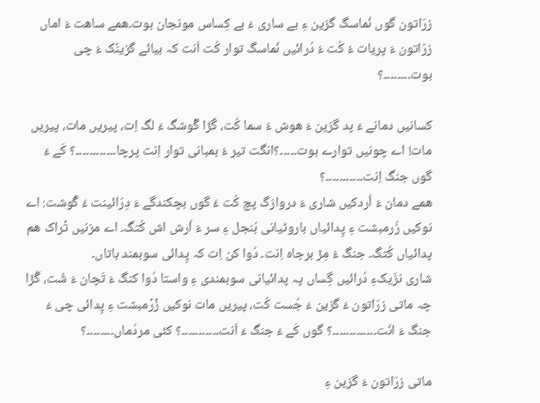زرّاتون گوں نُماسگ گزین ءِ بے ساری ءَ بے کِساس مونجان بوت۔ھمے ساھت ءَ اماں زرّاتون ءَ پریات ءُ کُت ءُ دُرائیں نُماسگ توار کُت اَنت کہ بیائے گزینُک ءَ چی بوت۔۔۔۔۔۔۔۔؟

کسانیں دمانے ءَ پد گزین ءَ ھوش ءُ سما کُت، گُڑا گْوشگ ءَ لگ اِت، پیریں مات، پیریں مات! اے چونیں توارے بوت۔۔۔۔۔؟انگت تیر ءُ بمبانی توار اِنت پرچا۔۔۔۔۔۔۔۔۔۔۔۔؟ کَے ءَ گوں جنگ اِنت۔۔۔۔۔۔۔۔۔۔۔؟
ھمے دمان ءَ اُردکیں شاری ءَ دروازگ پچ کُت ءُ گوں بچکندگے ءَ دِرّائینت ءُ گْوشت: اے نوکیں زُرمبشت ءِ پِدائیاں باروٹیانی بُنجل ءِ سر ءَ اُرش اش کُتگ۔ اے مزنیں تْراک ھم پدائیاں کُتگ۔ جنگ ءُ مِڑ برجاہ اِنت۔ دُوا کن اِت کہ پِدائی سوبمند باتاں۔
شاری نزّیکءِ دُرائیں گِساں پہ پدائیانی سوبمندی ءِ واستا دُوا کنگ ءَ تَچان ءَ شُت، گُڑا چہ ماتی زرّاتون ءَ گزین ءَ جُست کُت، پیریں مات نوکیں زْرْمبشت ءِ پِدائی چی ءَ جنگ ءَ انَت۔۔۔۔۔۔۔۔۔۔۔۔۔؟ گوں کَے ءَ جنگ ءَ اَنت۔۔۔۔۔۔۔۔۔۔۔؟ کئی مردُماں۔۔۔۔۔۔۔۔؟

ماتی زرّاتون ءَ گزین ءِ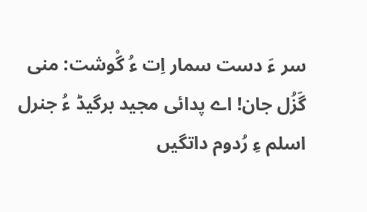سر ءَ دست سمار اِت ءُ گْوشت: منی گَزُل جان! اے پدائی مجید برگیڈ ءُ جنرل اسلم ءِ رُدوم داتگیں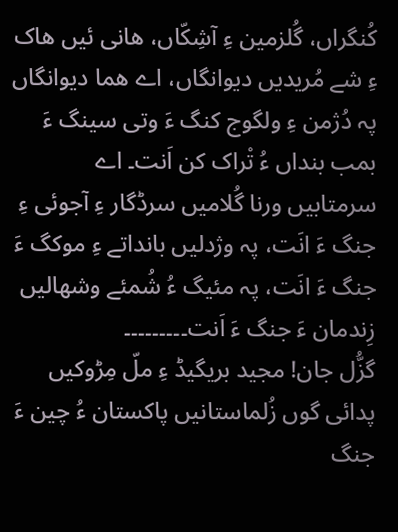کُنگراں، گُلزمین ءِ آشِکّاں، ھانی ئیں ھاک ءِ شے مُریدیں دیوانگاں، اے ھما دیوانگاں پہ دُژمن ءِ ولگوج کنگ ءَ وتی سینگ ءَ بمب بنداں ءُ تْراک کن اَنت۔ اے سرمتابیں ورنا گُلامیں سرڈگار ءِ آجوئی ءِ جنگ ءَ انَت، پہ وژدلیں بانداتے ءِ موکگ ءَ جنگ ءَ انَت، پہ مئیگ ءُ شُمئے وشھالیں زِندمان ءَ جنگ ءَ اَنت۔۔۔۔۔۔۔۔۔
گزُّل جان! مجید بریگیڈ ءِ ملّ مِڑوکیں پدائی گوں زُلماستانیں پاکستان ءُ چین ءَ جنگ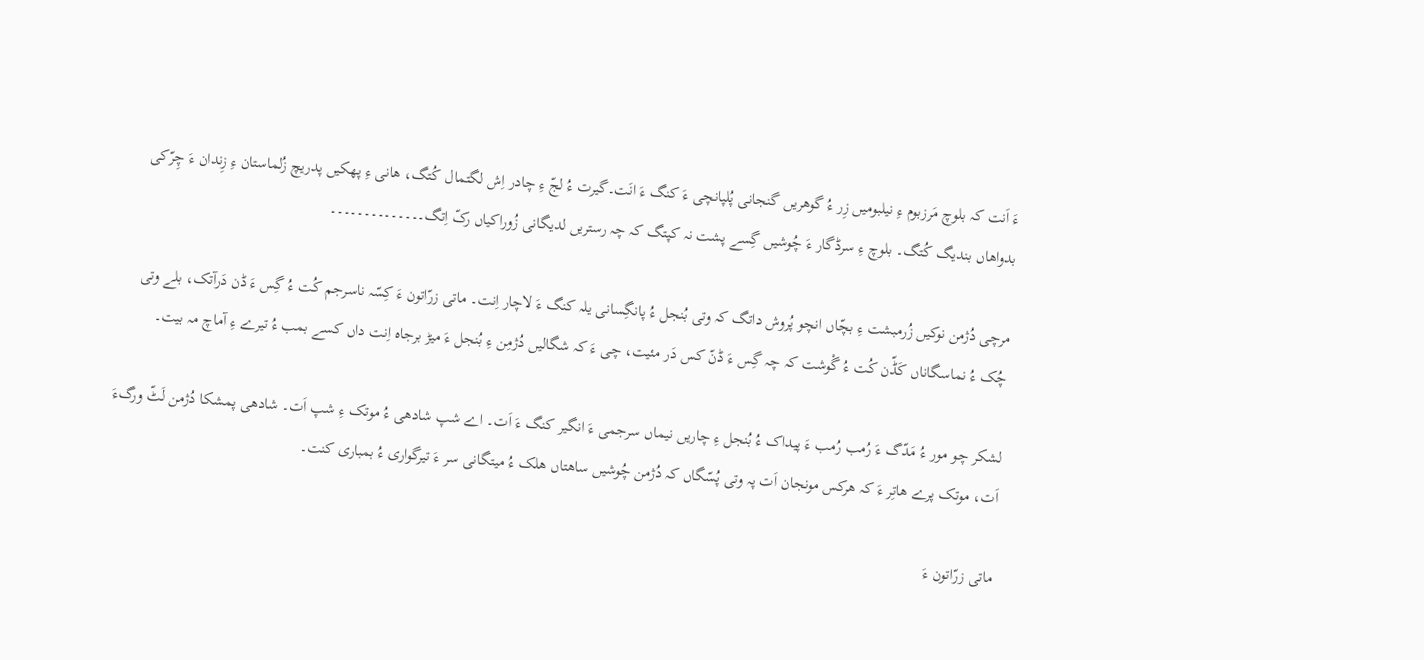ءَ اَنت کہ بلوچ مَرزبوم ءِ نیلبومیں زِر ءُ گوھریں گنجانی پُلپانچی ءَ کنگ ءَ انَت۔گیرت ءُ لجّ ءِ چادر اِش لگتمال کُتگ، ھانی ءِ پھکیں پدریچ زُلماستان ءِ زِندان ءَ چِرّکی بدواھاں بندیگ کُتگ۔ بلوچ ءِ سرڈگار ءَ چُوشیں گِسے پشت نہ کپتگ کہ چہ رستریں لدیگانی زُوراکیاں رکّ اِتگ۔۔۔۔۔۔۔۔۔۔۔۔۔۔

مرچی دُژمن نوکیں زُرمبشت ءِ بچّاں انچو پُروش داتگ کہ وتی بُنجل ءُ پانگِسانی یلہ کنگ ءَ لاچار اِنت۔ ماتی زرّاتون ءَ کِسّہ ناسرجم کُت ءُ گِس ءَ ڈن دَرآتک، بلے وتی چُک ءُ نماسگاناں کَڈّن کُت ءُ گْوشت کہ چہ گِس ءَ ڈنّ کس دَر مئیت، چی ءَ کہ شگالیں دُژمِن ءِ بُنجل ءَ میڑ برجاہ اِنت داں کسے بمب ءُ تیرے ءِ آماچ مہ بیت۔

لشکر چو مور ءُ مَدّگ ءَ رُمب رُمب ءَ پیداک ءُ بُنجل ءِ چاریں نیماں سرجمی ءَ انگیر کنگ ءَ اَت۔ اے شپ شادھی ءُ موتک ءِ شپ اَت۔ شادھی پمشکا دُژمن لَٹّ ورگءَ اَت، موتک پرے ھاتِر ءَ کہ ھرکس مونجان اَت پہ وتی پُسّگاں کہ دُژمن چُوشیں ساھتاں ھلک ءُ میتگانی سر ءَ تیرگواری ءُ بمباری کنت۔

ماتی زرّاتون ءَ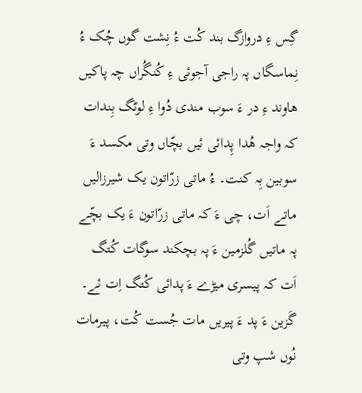گِس ءِ دروازگ بند کُت ءُ نِشت گوں چُک ءُ نِماسگاں پہ راجی آجوئی ءِ کُنگُراں چہ پاکیں ھاوند ءِ در ءَ سوب مندی دُوا ءِ لوٹگ بِندات کہ واجہ ھُدا پِدائی ئیں بچّاں وتی مکسد ءَ سوبین بِہ کنت۔ ءُ ماتی زرّاتون یک شیرزالیں ماتے اَت، چی ءَ کہ ماتی زرّاتون ءَ یک بچّے پہ ماتیں گُلزمین ءَ پہ بچکند سوگات کُتگ اَت کہ پیسری میڑے ءَ پدائی کُتگ اِت ئے۔
گَزین ءَ پد ءَ پیریں مات جُست کُت، پیرمات نُوں شپ وتی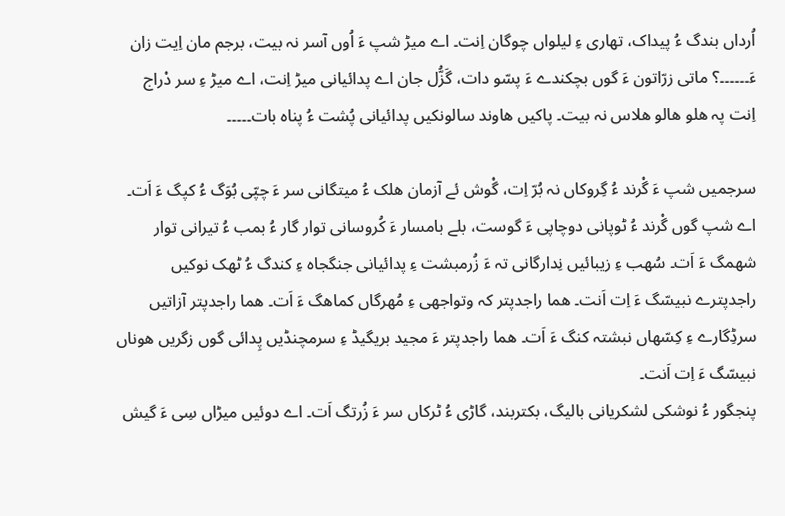اُرداں بندگ ءُ پیداک، تھاری ءِ لیلواں چوگان اِنت۔ اے میڑ شپ ءَ اُوں آسر نہ بیت، برجم مان اِیت زان ءَ۔۔۔۔۔۔؟ ماتی زرّاتون ءَ گوں بچکندے ءَ پسّو دات، گَزُّل جان اے پدائیانی میڑ اِنت، اے میڑ ءِ سر دْراج اِنت پہ ھلو ھالو ھلاس نہ بیت۔ پاکیں ھاوند سالونکیں پدائیانی پُشت ءُ پناہ بات۔۔۔۔۔

سرجمیں شپ ءَ گْرند ءُ گِروکاں نہ بُرّ اِت، گْوش ئے آزمان ھلک ءُ میتگانی سر ءَ چپّی بُوَگ ءُ کپگ ءَ اَت۔ اے شپ گوں گْرند ءُ ٹوپانی دوچاپی ءَ گوست، بلے بامسار ءَ کُروسانی توار گار ءُ بمب ءُ تیرانی توار شھمگ ءَ اَت۔ سُھب ءِ زیبائیں نِدارگانی تہ ءَ زُرمبشت ءِ پدائیانی جنگجاہ ءِ کندگ ءُ ٹھک نوکیں راجدپترے نبیسّگ ءَ اِت اَنت۔ ھما راجدپتر کہ وتواجھی ءِ مُھرگاں کماھگ ءَ اَت۔ ھما راجدپتر آزاتیں سرڈِگارے ءِ کِسّھاں نبشتہ کنگ ءَ اَت۔ ھما راجدپتر ءَ مجید بریگیڈ ءِ سرمچنڈیں پِدائی گوں زگریں ھوناں نبیسّگ ءَ اِت اَنت۔
پنجگور ءُ نوشکی لشکریانی بالیگ، بکتربند، گاڑی ءُ ٹرکاں سر ءَ زُرتگ اَت۔ اے دوئیں میڑاں سِی ءَ گیش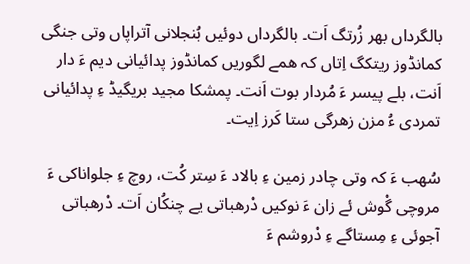بالگرداں بھر زُرتگ اَت۔ بالگرداں دوئیں بُنجلانی آتراپاں وتی جنگی کمانڈوز ریتکگ اِتاں کہ ھمے لگوریں کمانڈوز پدائیانی دیم ءَ دار اَنت، بلے پیسر ءَ مُردار بوت اَنت۔ پمشکا مجید بریگیڈ ءِ پدائیانی تمردی ءُ مزن زھرگی ستا کَرز اِیت۔

سُھب ءَ کہ وتی چادر زمین ءِ بالاد ءَ سِتر کُت، روچ ءِ جلواناکی ءَ مروچی گْوش ئے زان ءَ نوکیں دْرھباتی یے چنکُان اَت۔ دْرھباتی آجوئی ءِ مِستاگے ءِ دْروشم ءَ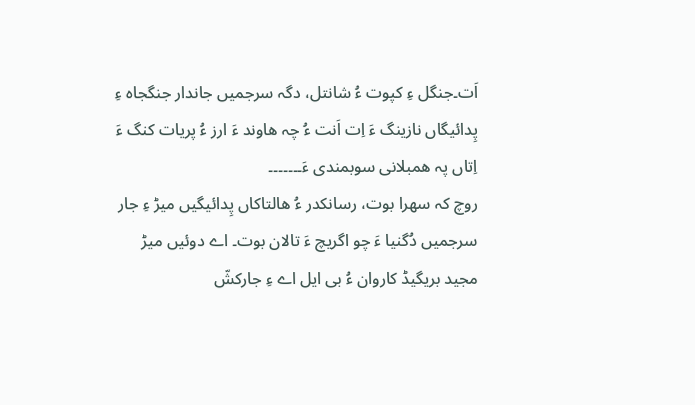اَت۔جنگل ءِ کپوت ءُ شانتل، دگہ سرجمیں جاندار جنگجاہ ءِ پِدائیگاں نازینگ ءَ اِت اَنت ءُ چہ ھاوند ءَ ارز ءُ پریات کنگ ءَ اِتاں پہ ھمبلانی سوبمندی ءَ۔۔۔۔۔۔۔
روچ کہ سھرا بوت، رسانکدر ءُ ھالتاکاں پِدائیگیں میڑ ءِ جار سرجمیں دُگنیا ءَ چو اگریچ ءَ تالان بوت۔ اے دوئیں میڑ مجید بریگیڈ کاروان ءُ بی ایل اے ءِ جارکشّ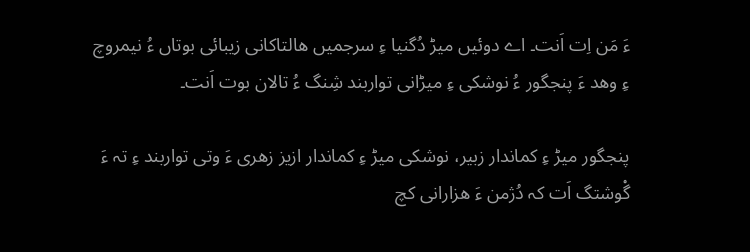ءَ مَن اِت اَنت۔ اے دوئیں میڑ دُگنیا ءِ سرجمیں ھالتاکانی زیبائی بوتاں ءُ نیمروچ ءِ وھد ءَ پنجگور ءُ نوشکی ءِ میڑانی تواربند شِنگ ءُ تالان بوت اَنت۔

پنجگور میڑ ءِ کماندار زبیر، نوشکی میڑ ءِ کماندار ازیز زھری ءَ وتی تواربند ءِ تہ ءَ گْوشتگ اَت کہ دُژمن ءَ ھزارانی کچ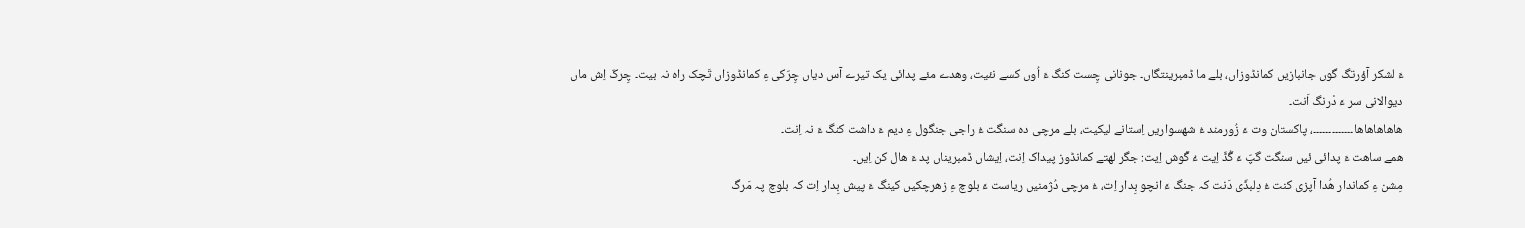ءَ لشکر آؤرتگ گوں جانبازیں کمانڈوزاں، بلے ما ڈمبرینتگاں۔ جونانی چِست کنگ ءَ اُوں کسے نئیت، وھدے مئے پدائی یک تیرے آس دیاں چِرّکی ءِ کمانڈوزاں تَچک راہ نہ بیت۔ چِرکّ اِش ماں دیوالانی سر ءَ دْرنگ اَنت۔
ھاھاھاھاھا۔۔۔۔۔۔۔۔۔۔۔۔۔، پاکستان وت ءَ زُورمند ءُ شھسواریں اِستانے لیکیت، بلے مرچی دہ سنگت ءُ راجی جنگول ءِ دیم ءَ داشت کنگ ءَ نہ اِنت۔
ھمے ساھت ءَ پدائی ئیں سنگت گپّ ءَ گُڈّ اِیت ءُ گْوش اِیت: جگر لھتے کمانڈوز پیداک اِنت، اِیشاں ڈمبریناں پد ءَ ھال کن اِیں۔
مِشن ءِ کماندار ھُدا آپزی کنت ءُ دِلبڈّی دَنت کہ جنگ ءَ انچو بِدار اِت، ءُ مرچی دُژمنیں ریاست ءَ بلوچ ءِ زھرچکیں کینگ ءَ پیش بِدار اِت کہ بلوچ پہ مَرگ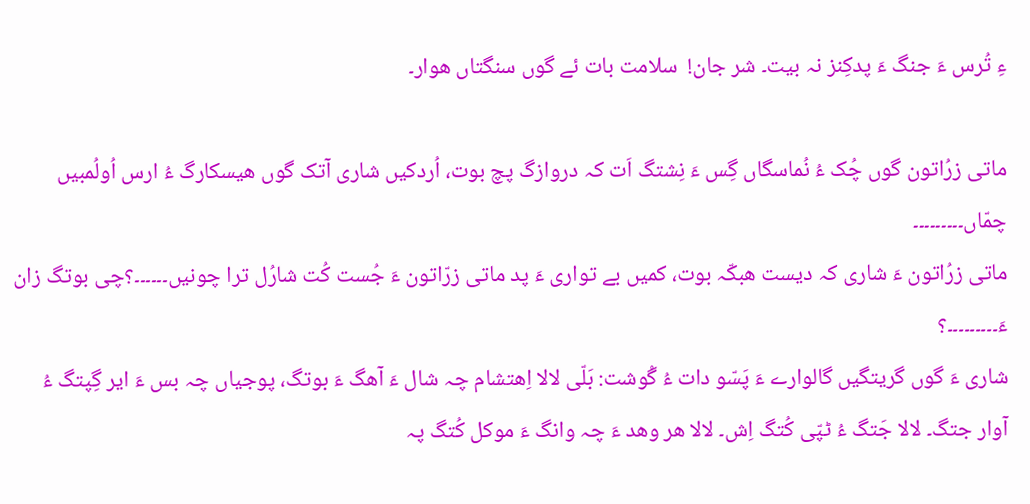ءِ تُرس ءَ جنگ ءَ پدکِنز نہ بیت۔ شر جان!  سلامت بات ئے گوں سنگتاں ھوار۔

ماتی زرُاتون گوں چُک ءُ نُماسگاں گِس ءَ نِشتگ اَت کہ دروازگ پچ بوت، اُردکیں شاری آتک گوں ھیسکارگ ءُ ارس اُولُمبیں چمّاں۔۔۔۔۔۔۔۔۔
ماتی زرُاتون ءَ شاری کہ دیست ھبکّہ بوت، کمیں بے تواری ءَ پد ماتی زرّاتون ءَ جُست کُت شارُل ترا چونیں۔۔۔۔۔۔؟چی بوتگ زان ءَ۔۔۔۔۔۔۔۔۔؟
شاری ءَ گوں گریتگیں گالوارے ءَ پَسّو دات ءُ گْوشت: بَلّی لالا اِھتشام چہ شال ءَ آھگ ءَ بوتگ، پوجیاں چہ بس ءَ ایر گِپتگ ءُ آوار جتگ۔ لالا جَتگ ءُ ٹپّی کُتگ اِش۔ لالا ھر وھد ءَ چہ وانگ ءَ موکل کُتگ پہ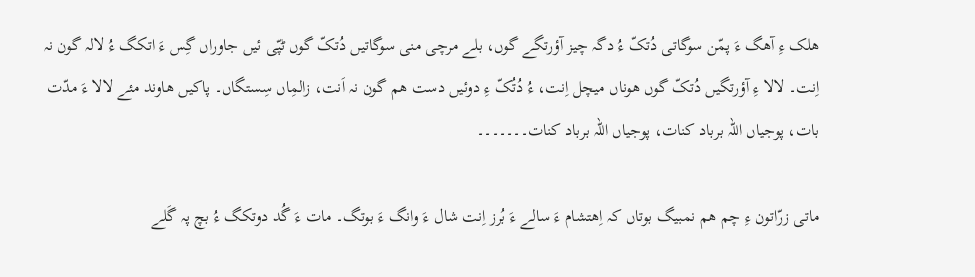ھلک ءِ آھگ ءَ پمّن سوگاتی دُتکّ ءُ دگہ چیز آؤرتگے گوں، بلے مرچی منی سوگاتیں دُتکّ گوں ٹپّی ئیں جاوراں گِس ءَ اتکگ ءُ لالہ گون نہ اِنت۔ لالا ءِ آؤرتگیں دُتکّ گوں ھوناں میچل اِنت، ءُ دُتُکّ ءِ دوئیں دست ھم گون نہ اَنت، زالمِاں سِستگاں۔ پاکیں ھاوند مئے لالا ءَ مدّت بات، پوجیاں اللہ برباد کنات، پوجیاں اللہ برباد کنات۔۔۔۔۔۔۔

ماتی زرّاتون ءِ چم ھم نمبیگ بوتاں کہ اِھتشام ءَ سالے ءَ بُرز اِنت شال ءَ وانگ ءَ بوتگ۔ مات ءَ گُد دوتکگ ءُ بچ پہ گَلے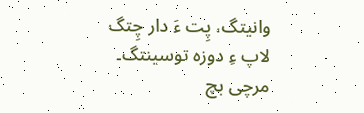وانیتگ، پِت ءَ دار چِتگ لاپ ءِ دوزہ توسینتگ۔ مرچی بچ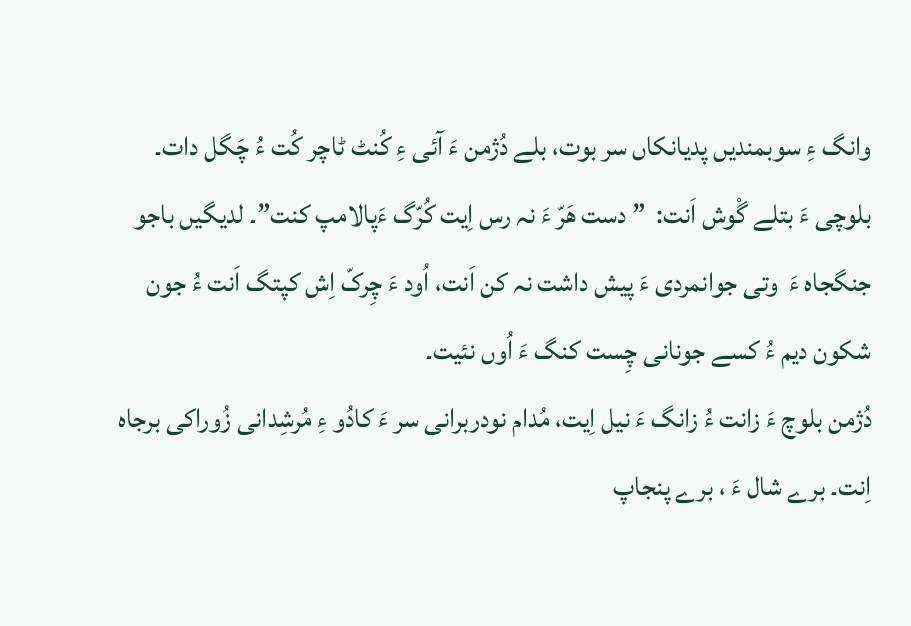وانگ ءِ سوبمندیں پدیانکاں سر بوت، بلے دُژمن ءَ آئی ءِ کُنٹ ٹاچر کُت ءُ چَگل دات۔
بلوچی ءَ بتلے گْوش اَنت:  ” دست ھَرّ ءَ نہ رس اِیت کُرّگ ءَپالامپ کنت”۔ لدیگیں باجو جنگجاہ ءَ  وتی جوانمردی ءَ پیش داشت نہ کن اَنت، اُود ءَ چِرکّ اِش کپتگ اَنت ءُ جون شکون دیم ءُ کسے جونانی چِست کنگ ءَ اُوں نئیت۔
دُژمن بلوچ ءَ زانت ءُ زانگ ءَ نیل اِیت، مُدام نودربرانی سر ءَ کادُو ءِ مُرشِدانی زُوراکی برجاہ اِنت۔ برے شال ءَ ، برے پنجاپ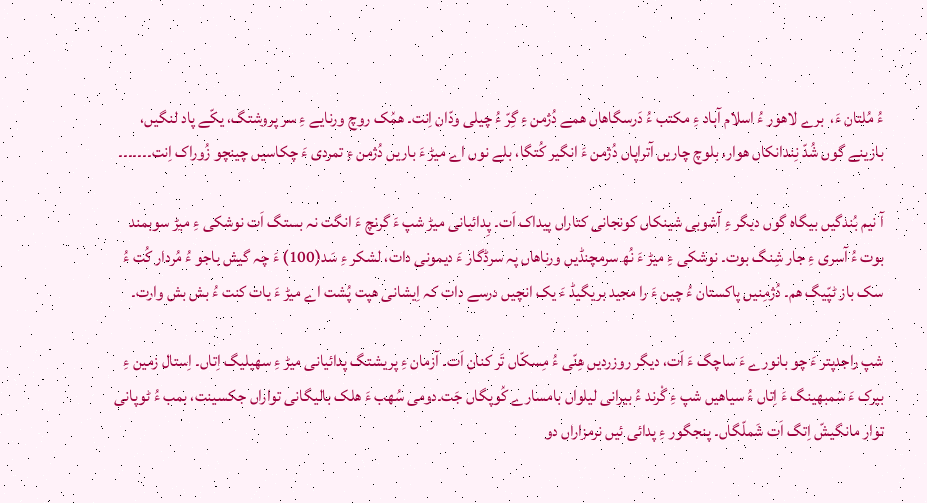ءُ مُلتان ءَ،  برے لاھور ءُ اسلام آباد ءِ مکتب ءُ دَرسگاھاں ھمے دُژمن ءِ گِرّ ءُ چیلی ودّان اِنت۔ ھمُک روچ ورنایے ءِ سر پروشتگ، یکّے پاد لنگیں، بازینے گوں شُدّ نِندانکاں ھوار، بلوچ چاریں آتراپاں دُژمن ءَ انگیر کُتگا، بلے نوں اے میڑ ءَ باریں دُژمن ءِ تمردی ءَ چکاسیں چینچو زُوراک اِنت۔۔۔۔۔۔۔

آ نیم بُندگیں بیگاہ گوں دیگر ءِ آشوبی شینکاں کونجانی کتاراں پیداک اَت۔ پِدائیانی میڑ شپ ءَ گرنچ ءَ انگت نہ بستگ اَت نوشکی ءِ میڑ سوبمند بوت ءُ آسری ءِ جار شِنگ بوت۔ نوشکی ءِ میڑ ءَ نُھ سرمچنڈیں ورناھاں پہ سرڈگار ءَ دیمونی دات، لشکر ءِ سَد(100) ءَ چہ گیش باجو ءُ مُردار کُت ءُ سک باز ٹپّیگ ھم۔ دُژمِنیں پاکستان ءُ چین ءَ را مجید بریگیڈ ءَ یک انچیں درسے دات کہ اِیشانی ھپت پُشت اے میڑ ءَ یات کنت ءُ بش بش وارت۔

شپ راجدپتر ءَ چو بانورے ءَ ساچگ ءَ اَت، دیگر روزردیں ھِنّی ءُ مِسکّاں تَر کنان اَت۔ آزمان ءِ پریشتگ پدائیانی میڑ ءِ سھیلیگ اِتاں۔ اِستال زمین ءِ بیرک ءَ سَمبھینگ ءَ اِتاں ءُ سیاھیں شپ ءِ گْرند ءُ بیرانی لیلواں بامسارے کُوپگاں جَت۔دومی سُھب ءَ ھلک بالیگانی تواراں جکسینت، بمب ءُ ٹوپانی توار مانگیشّ اِتگ اَت شَملّگاں۔ پنجگور ءِ پدائی ئیں نرمزاراں دو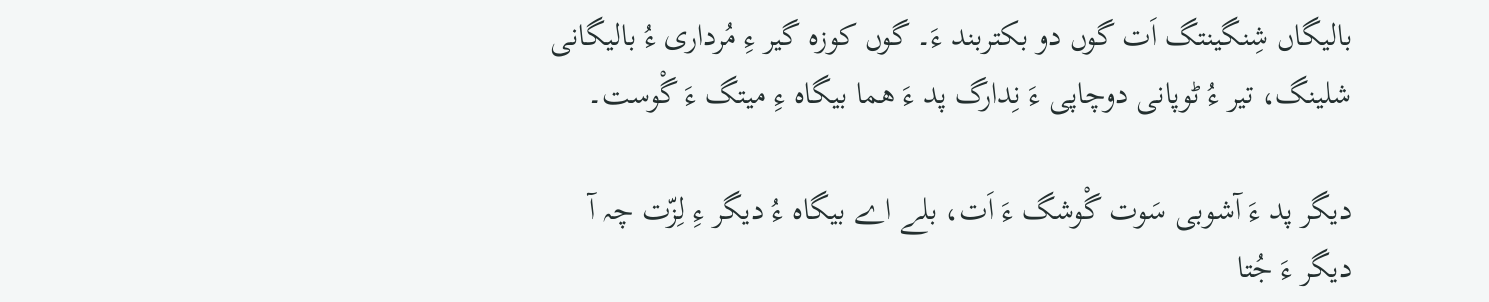بالیگاں شِنگینتگ اَت گوں دو بکتربند ءَ۔ گوں کوزہ گیر ءِ مُرداری ءُ بالیگانی  شلینگ، تیر ءُ ٹوپانی دوچاپی ءَ نِدارگ پد ءَ ھما بیگاہ ءِ میتگ ءَ گْوست۔

دیگر پد ءَ آشوبی سَوت گْوشگ ءَ اَت، بلے اے بیگاہ ءُ دیگر ءِ لِزّت چہ آ دیگر ءَ جُتا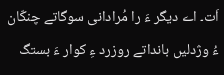اَت۔ اے دیگر ءَ را مُرادانی سوگاتے چنکّان ءُ وژدلیں بانداتے روزرد ءِ کوار ءَ بستگ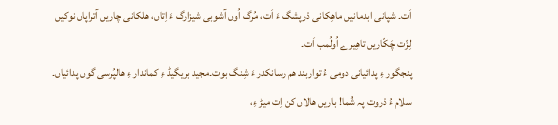اَت۔ شپانی ابدمانیں ماھِکانی دْرپشگ ءَ اَت، مُرگ اُوں آشوبی شیزارگ ءَ اِتاں، ھلکانی چاریں آتراپاں نوکیں لِزّت چَکّاریں تاھِیرے اُولُمب اَت۔
پنجگور ءِ پدائیانی دومی ءُ تواربند ھم رسانکدر ءَ شِنگ بوت۔مجید بریگیڈ ءِ کماندار ءِ ھالپُرسی گوں پدائیاں۔ سلام ءُ دْروت پہ شُما! باریں ھالاں کن اِت میڑ ءِ،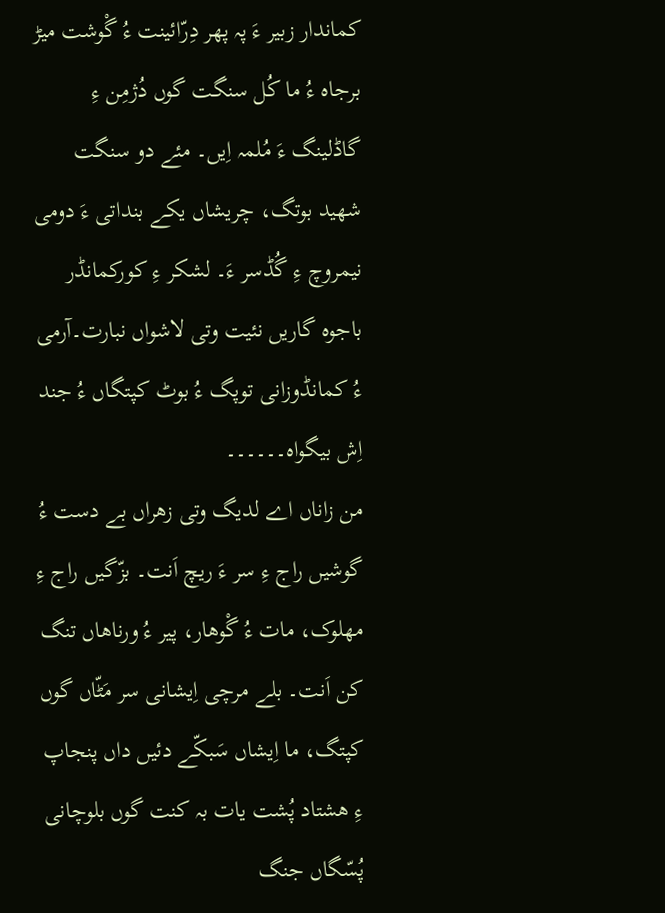کماندار زبیر ءَ پہ پھر دِرّائینت ءُ گْوشت میڑ برجاہ ءُ ما کُل سنگت گوں دُژمِن ءِ گاڈلینگ ءَ مُلمہ اِیں۔ مئے دو سنگت شھید بوتگ، چریشاں یکے بنداتی ءَ دومی نیمروچ ءِ گُڈسر ءَ۔ لشکر ءِ کورکمانڈر باجوہ گاریں نئیت وتی لاشواں نبارت۔آرمی ءُ کمانڈوزانی توپگ ءُ بوٹ کپتگاں ءُ جند اِش بیگواہ۔۔۔۔۔۔
من زاناں اے لدیگ وتی زھراں بے دست ءُ گوشیں راج ءِ سر ءَ ریچ اَنت۔ بزّگیں راج ءِ مھلوک، مات ءُ گْوھار، پیر ءُ ورناھاں تنگ کن اَنت۔ بلے مرچی اِیشانی سر مَٹّاں گوں کپتگ، ما اِیشاں سَبکّے دئیں داں پنجاپ ءِ ھشتاد پُشت یات بہ کنت گوں بلوچانی پُسّگاں جنگ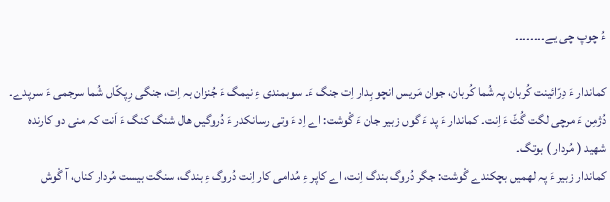ءُ چوپ چی یے۔۔۔۔۔۔۔۔

کماندار ءَ دِرّائینت کُربان پہ شُما کُربان، جوان مَریس انچو بِدار اِت جنگ ءَ۔ سوبمندی ءِ نیمگ ءَ جُنزان بہ اِت، جنگی رِپکّاں شُما سرجمی ءَ سرپدے۔ دُژمِن ءَ مرچی لگت گُٹّ ءَ اِنت۔ کماندار ءَ پد ءَ گوں زبیر جان ءَ گْوشت: اے اِد ءَ وتی رسانکدر ءَ دُروگیں ھال شنگ کنگ ءَ اَنت کہ منی دو کارندہ شھید ( مُردار ) بوتگ۔
کماندار زبیر ءَ پہ لھمیں بچکندے گْوشت: جگر دُروگ بندگ اِنت، اے کاپر ءِ مُدامی کار اِنت دُروگ ءِ بندگ، سنگت بیست مُردار کناں، آ گْوش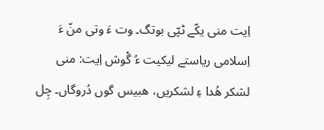اِیت منی یکّے ٹپّی بوتگ۔ وت ءَ وتی منّ ءَ اِسلامی ریاستے لیکیت ءُ گْوش اِیت: منی لشکر ھُدا ءِ لشکریں، ھبیس گوں دُروگاں۔ چِل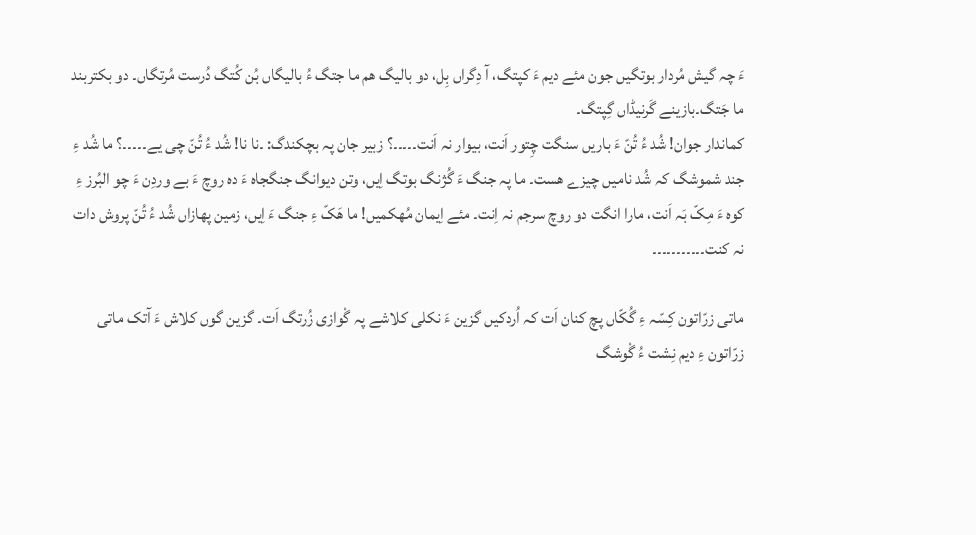ءَ چہ گیش مُردار بوتگیں جون مئے دیم ءَ کپتگ، آ دِگراں بِل، دو بالیگ ھم ما جتگ ءُ بالیگاں بُن کُتگ دُرست مُرتگاں۔ دو بکتربند ما جَتگ۔بازینے گَرنیڈاں گِپتگ۔
کماندار جوان! شُد ءُ تُنّ ءَ باریں سنگت چِتور اَنت، بیوار نہ اَنت۔۔۔۔۔؟ زبیر جان پہ بچکندگ: ۔نا نا! شُد ءُ تُنّ چی یے۔۔۔۔۔؟ ما شُد ءِ جند شموشگ کہ شُد نامیں چیزے ھست۔ ما پہ جنگ ءَ گُژنگ بوتگ اِیں، وتن دیوانگ جنگجاہ ءَ دہ روچ ءَ بے وردِن ءَ چو البُرز ءِ کوہ ءَ مِکّ بَہ اَنت، مارا انگت دو روچ سرجم نہ اِنت۔ مئے اِیمان مُھکمیں! ما ھَکّ ءِ جنگ ءَ اِیں، زمین پھازاں شُد ءُ تُنّ پروش دات نہ کنت۔۔۔۔۔۔۔۔۔۔۔

ماتی زرّاتون کِسّہ ءِ گُکّاں پچ کنان اَت کہ اُردکیں گزین ءَ نکلی کلاشے پہ گْوازی زُرتگ اَت۔ گزین گوں کلاش ءَ آتک ماتی زرّاتون ءِ دیم نِشت ءُ گْوشگ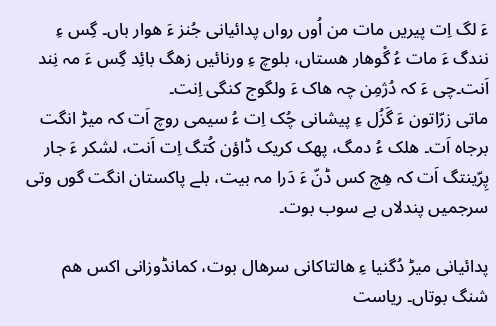ءَ لگ اِت پیریں مات من اُوں رواں پدائیانی جُنز ءَ ھوار باں۔ گِس ءِ نندگ ءَ مات ءُ گْوھار ھستاں، بلوچ ءِ ورنائیں زھگ بائِد گِس ءَ مہ نِند اَنت۔چی ءَ کہ دُژمِن چہ ھاک ءَ ولگوج کنگی اِنت۔
ماتی زرّاتون ءَ گَزُل ءِ پیشانی چُک اِت ءُ سیمی روچ اَت کہ میڑ انگت برجاہ اَت۔ ھلک ءُ دمگ، پھک کریک ڈاؤن کُتگ اِت اَنت، لشکر ءَ جار پِرّینتگ اَت کہ ھِچ کس ڈنّ ءَ دَرا مہ بیت، بلے پاکستان انگت گوں وتی سرجمیں پندلاں بے سوب بوت۔

پدائیانی میڑ دُگنیا ءِ ھالتاکانی سرھال بوت، کمانڈوزانی اکس ھم شنگ بوتاں۔ ریاست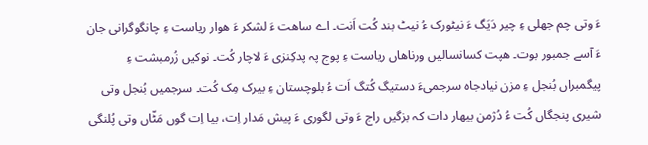ءَ وتی چم جھلی ءِ چیر دَیَگ ءَ نیٹورک ءُ نیٹ بند کُت اَنت۔ اے ساھت ءَ لشکر ءَ ھوار ریاست ءِ چانگوگرانی جان ءَ آسے جمبور بوت۔ ھپت کسانسالیں ورناھاں ریاست ءِ پوج پہ پدکِنزی ءَ لاچار کُت۔ نوکیں زُرمبشت ءِ پیگمبراں بُنجل ءِ مزن نیادجاہ سرجمیءَ دستیگ کُتگ اَت ءُ بلوچستان ءِ بیرک مِک کُت۔ سرجمیں بُنجل وتی شیری پنجگاں کُت ءُ دُژمن بیھار دات کہ بزگیں راج ءَ وتی لگوری ءَ پیش مَدار اِت، بیا اِت گوں مَٹّاں وتی پُلنگی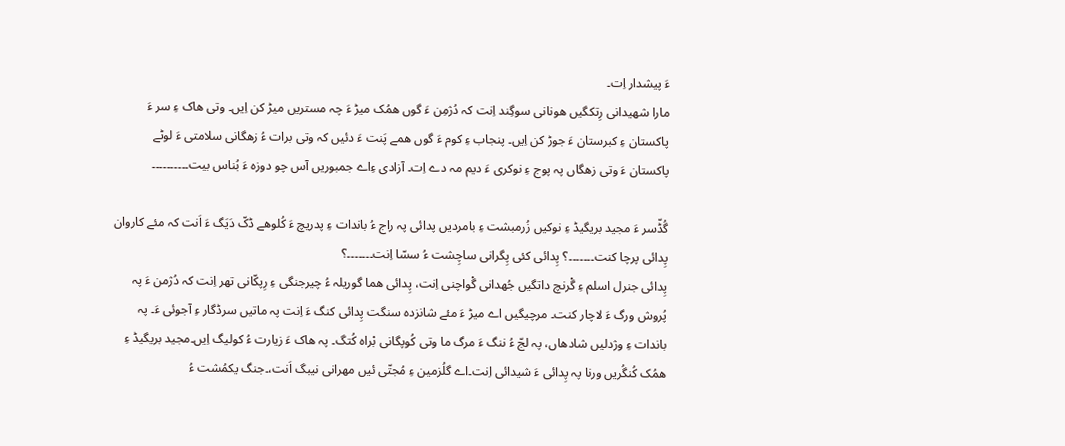ءَ پیشدار اِت۔
مارا شھیدانی رِتکگیں ھونانی سوگِند اِنت کہ دُژمِن ءَ گوں ھمُک میڑ ءَ چہ مستریں میڑ کن اِیں۔ وتی ھاک ءِ سر ءَ پاکستان ءِ کبرستان ءَ جوڑ کن اِیں۔ پنجاب ءِ کوم ءَ گوں ھمے پَنت ءَ دئیں کہ وتی برات ءُ زھگانی سلامتی ءَ لوٹے پاکستان ءَ وتی زھگاں پہ پوج ءِ نوکری ءَ دیم مہ دے اِت۔ آزادی ءِاے جمبوریں آس چو دوزہ ءَ بُناس بیت۔۔۔۔۔۔۔۔۔۔

گُڈّسر ءَ مجید بریگیڈ ءِ نوکیں زُرمبشت ءِ بامردیں پدائی پہ راج ءُ باندات ءِ پدریچ ءَ کُلوھے ڈکّ دَیَگ ءَ اَنت کہ مئے کاروان پِدائی پرچا کنت۔۔۔۔۔۔۔؟ پِدائی کئی پِگرانی ساچِشت ءُ سسّا اِنت۔۔۔۔۔۔۔؟
پِدائی جنرل اسلم ءِ گْرنچ داتگیں جُھدانی گْواچنی اِنت، پِدائی ھما گوریلہ ءُ چیرجنگی ءِ رِپکّانی تھر اِنت کہ دُژمن ءَ پہ پُروش ورگ ءَ لاچار کنت۔ مرچیگیں اے میڑ ءَ مئے شانزدہ سنگت پِدائی کنگ ءَ اِنت پہ ماتیں سرڈگار ءِ آجوئی ءَ۔ پہ باندات ءِ وژدلیں شادھاں، پہ لجّ ءُ ننگ ءَ مرگ ما وتی کُوپگانی بْراہ کُتگ۔ پہ ھاک ءَ زیارت ءُ کولیگ اِیں۔مجید بریگیڈ ءِ ھمُک کُنگُریں ورنا پہ پِدائی ءَ شیدائی اِنت۔اے گلُزمین ءِ مُجتّی ئیں مھرانی نیبگ اَنت،۔جنگ یکمُشت ءُ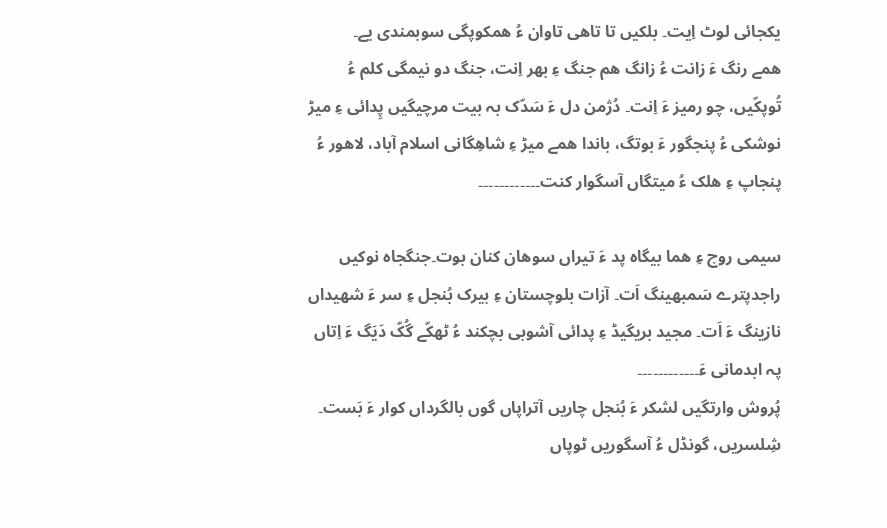یکجائی لوٹ اِیت۔ بلکیں تا تاھی تاوان ءُ ھمکوپگی سوبمندی یے۔
ھمے رنگ ءَ زانت ءُ زانگ ھم جنگ ءِ بھر اِنت، جنگ دو نیمگی کلم ءُ تُوپکّیں، چو رمیز ءَ اِنت۔ دُژمن دل ءَ سَدّک بہ بیت مرچیگیں پِدائی ءِ میڑ نوشکی ءُ پنجگور ءَ بوتگ، باندا ھمے میڑ ءِ شاھِگانی اسلام آباد، لاھور ءُ پنجاپ ءِ ھلک ءُ میتگاں آسگوار کنت۔۔۔۔۔۔۔۔۔۔۔۔

سیمی روچ ءِ ھما بیگاہ پد ءَ تیراں سوھان کنان بوت۔جنگجاہ نوکیں راجدپترے سَمبھینگ اَت۔ آزات بلوچستان ءِ بیرک بُنجل ءِ سر ءَ شھیداں نازینگ ءَ اَت۔ مجید بریگیڈ ءِ پدائی آشوبی بچکند ءُ ٹھکّے گُکّ دَیَگ ءَ اِتاں پہ ابدمانی ءَ۔۔۔۔۔۔۔۔۔۔۔۔
پُروش وارتگیں لشکر ءَ بُنجل چاریں آتراپاں گوں بالگرداں کوار ءَ بَست۔ شِلسریں، گونڈل ءُ آسگوریں ٹوپاں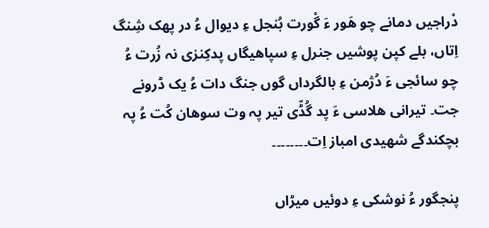دْراجیں دمانے چو ھَور ءَ گْورت بُنجل ءِ دیوال ءُ در پھک شِنگ اِتاں، بلے کپن پوشیں جنرل ءِ سپاھیگاں پدکِنزی نہ زُرت ءُ چو سائجی ءَ دُژمن ءِ بالگرداں گوں جنگ دات ءُ یک ڈرونے جت۔ تیرانی ھلاسی ءَ پد گُڈّی تیر پہ وت سوھان کُت ءُ پہ بچکندگے شھیدی امباز اِت۔۔۔۔۔۔۔۔

پنجگور ءُ نوشکی ءِ دوئیں میڑاں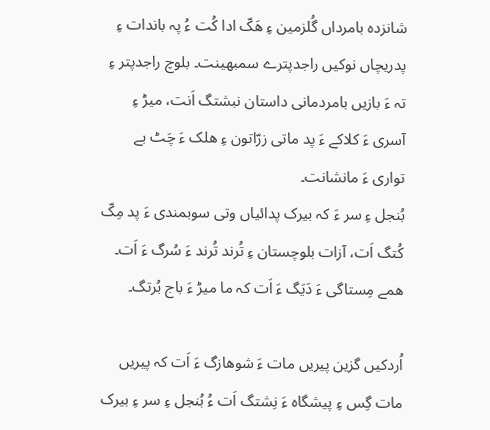شانزدہ بامرداں گُلزمین ءِ ھَکّ ادا کُت ءُ پہ باندات ءِ پدریچاں نوکیں راجدپترے سمبھینت۔ بلوچ راجدپتر ءِ تہ ءَ بازیں بامردمانی داستان نبشتگ اَنت، میڑ ءِ آسری ءَ کلاکے ءَ پد ماتی زرّاتون ءِ ھلک ءَ چَٹ بے تواری ءَ مانشانت۔
بُنجل ءِ سر ءَ کہ بیرک پدائیاں وتی سوبمندی ءَ پد مِکّ کُتگ اَت، آزات بلوچستان ءِ تُرند تُرند ءَ سُرگ ءَ اَت۔ ھمے مِستاگی ءَ دَیَگ ءَ اَت کہ ما میڑ ءَ باج بُرتگ۔

اُردکیں گزین پیریں مات ءَ شوھازگ ءَ اَت کہ پیریں مات گِس ءِ پیشگاہ ءَ نِشتگ اَت ءُ بُنجل ءِ سر ءِ بیرک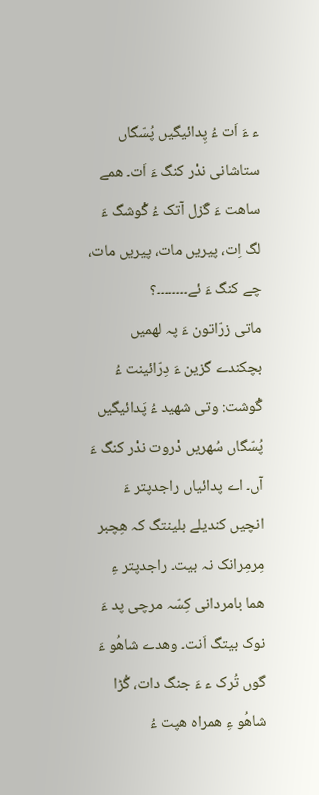ء ءَ اَت ءُ پِدائیگیں پُسّگاں ستاشانی ندْر کنگ ءَ اَت۔ ھمے ساھت ءَ گَزل آتک ءُ گْوشگ ءَ لگ اِت، پیریں مات، پیریں مات، چے کنگ ءَ ئے۔۔۔۔۔۔۔۔؟
ماتی زرّاتون ءَ پہ لھمیں بچکندے گزین ءَ دِرّائینت ءُ گْوشت: وتی شھید ءُ پَدائیگیں پُسّگاں سُھریں دْروت ندْر کنگ ءَ آں۔ اے پدائیاں راجدپتر ءَ انچیں کندیلے بلینتگ کہ ھِچبر مِرمِرانک نہ بیت۔ راجدپتر ءِ ھما بامردانی کِسّہ مرچی پد ءَ نوک بیتگ اَنت۔ وھدے شاھُو ءَ گوں تُرک ء ءَ جنگ دات، گُڑا شاھُو ءِ ھمراہ ھپت ءُ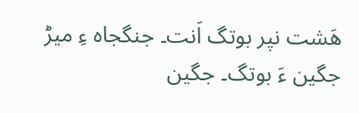ھَشت نپر بوتگ اَنت۔ جنگجاہ ءِ میڑ جگین ءَ بوتگ۔ جگین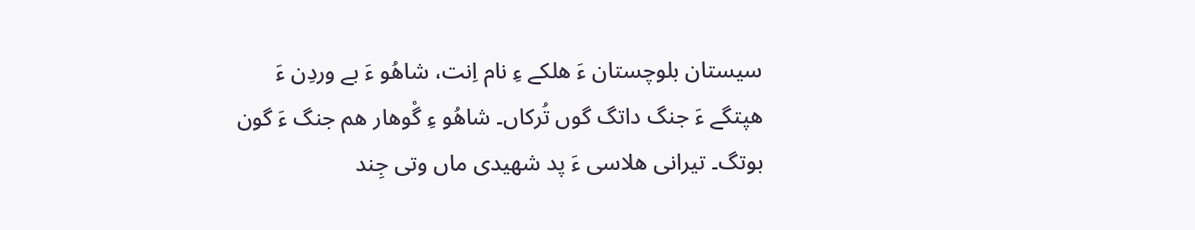سیستان بلوچستان ءَ ھلکے ءِ نام اِنت، شاھُو ءَ بے وردِن ءَ ھپتگے ءَ جنگ داتگ گوں تُرکاں۔ شاھُو ءِ گْوھار ھم جنگ ءَ گون بوتگ۔ تیرانی ھلاسی ءَ پد شھیدی ماں وتی جِند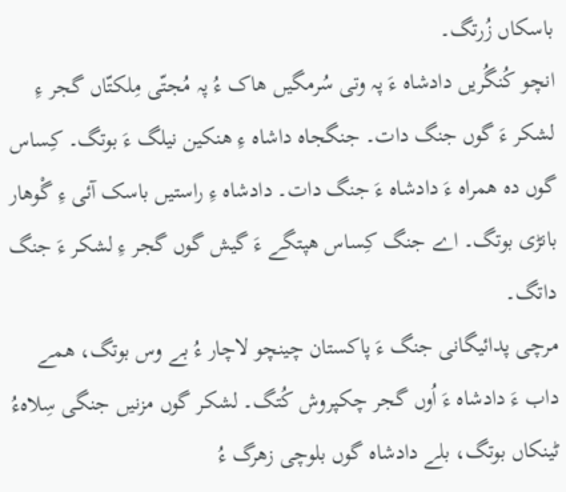باسکاں زُرتگ۔
انچو کُنگُریں دادشاہ ءَ پہ وتی سُرمگیں ھاک ءُ پہ مُجتّی مِلکتّاں گجر ءِ لشکر ءَ گوں جنگ دات۔ جنگجاہ داشاہ ءِ ھنکین نیلگ ءَ بوتگ۔ کِساس گوں دہ ھمراہ ءَ دادشاہ ءَ جنگ دات۔ دادشاہ ءِ راستیں باسک آئی ءِ گْوھار بانڑی بوتگ۔ اے جنگ کِساس ھپتگے ءَ گیش گوں گجر ءِ لشکر ءَ جنگ داتگ۔
مرچی پدائیگانی جنگ ءَ پاکستان چینچو لاچار ءُ بے وس بوتگ، ھمے  داب ءَ دادشاہ ءَ اُوں گجر چکپروش کُتگ۔ لشکر گوں مزنیں جنگی سِلاہءُ ٹینکاں بوتگ، بلے دادشاہ گوں بلوچی زھرگ ءُ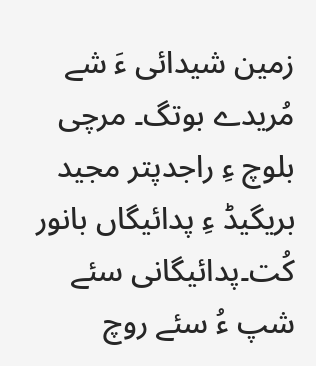زمین شیدائی ءَ شے مُریدے بوتگ۔ مرچی بلوچ ءِ راجدپتر مجید بریگیڈ ءِ پدائیگاں بانور کُت۔پدائیگانی سئے شپ ءُ سئے روچ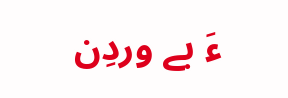ءَ بے وردِن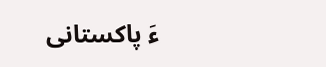ءَ پاکستانی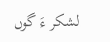لشکر ءَ گوں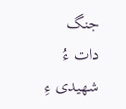جنگ دات ءُ شھیدی ءِ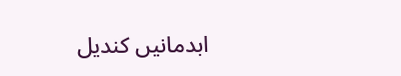ابدمانیں کندیل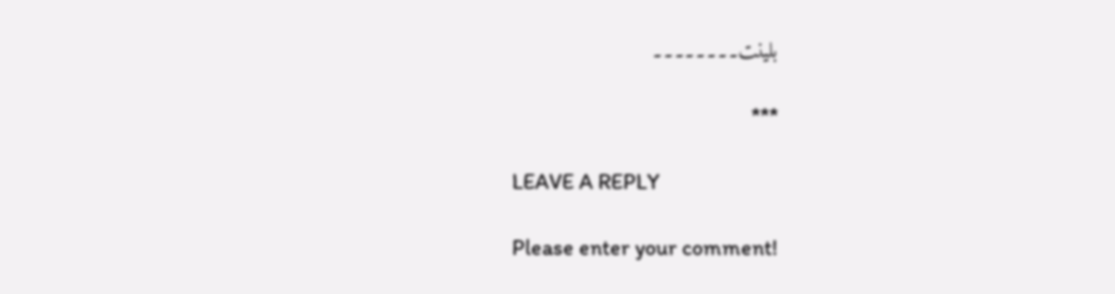بلینت۔۔۔۔۔۔۔۔

***

LEAVE A REPLY

Please enter your comment!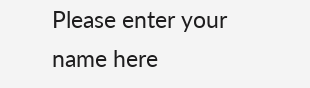Please enter your name here